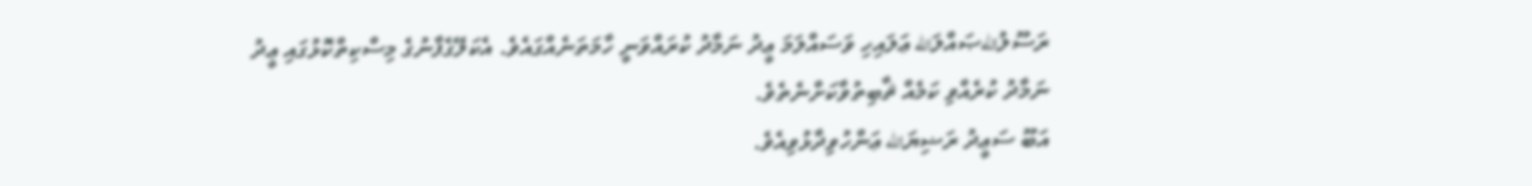ރަސޫލުاللهޞައްލަالله ޢަލައިހި ވަސައްލަމަ ޢީދު ނަމާދު ކުރައްވަނީ ހާމަތަނެއްގައެވެ. އެކަލޭގެފާނުގެ މިސްކިތްކޮޅުގައި ޢީދު ނަމާދު ކުރެއްވި ކަމެއް ޘާބިތުވާކަށްނެތެވެ.
އަބޫ ސަޢީދު ރަޟިޔަالله ޢަންހުވިދާޅުވިއެވެ.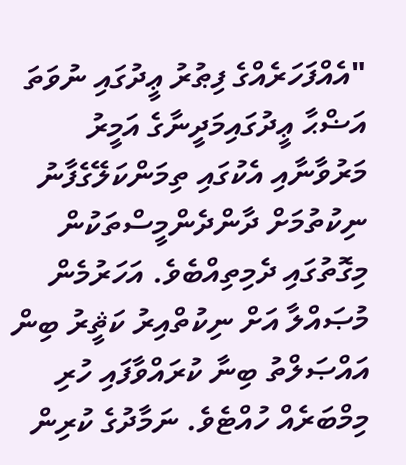"އެއްފަހަރެއްގެ ފިޠުރު ޢީދުގައި ނުވަތަ އަޟްޙާ ޢީދުގައިމަދީނާގެ އަމީރު މަރުވާނާއި އެކުގައި ތިމަންކަލޭގެފާނު ނިކުތުމަށް ދާންދެންމީސްތަކުން މިގޮތުގައި ދެމިތިއްބެވެ. އަހަރުމެން މުޞައްލާ އަށް ނިކުތްއިރު ކަޘީރު ބިން އައްޞަލްތު ބިނާ ކުރައްވާފައި ހުރި މިމްބަރެއް ހުއްޓެވެ. ނަމާދުގެ ކުރިން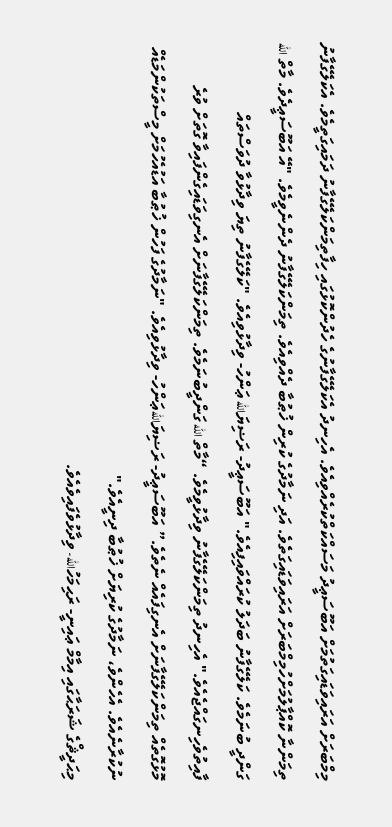މިމްބަރަށް އަރައިވަޑައިގަތުމަށް އަބޫސަޢީދު މަސައްކަތްކުރެއްވިއެވެ. އެހިނދު އެކަލޭގެފާނުގެ ހެދުންކޮޅުގައި ހިފާތިމަންކަލޭގެފާނު ދަމައިގަތީމެވެ. އެކަލޭގެފާނު ތިމަންނާ ކޮއްޕާލުމަށްހުމިމްބަރަށް އަރައިވަޑައިގަތެވެ. އަދި ނަމާދުގެ ކުރިން ޚުޠުބާ ދެއްވިއެވެ. ތިމަންކަލޭގެފާނު ދެންނެވީމެވެ. "އޭ އަބޫސަޢީދެވެ. މާތް الله ގަންދީ ބުނަމެވެ. ކަލޭގެފާނު ބަދަލު ކުރައްވައިފިއެވެ." އަބޫސަޢީދު- ރަޟިޔަالله ޢަންހު- ވިދާޅުވިއެވެ. "ކަލޭގެފާނު ތިޔަ ވިދާޅުވާ ދުވަސްތައް ފާއިތުވެހިނގައްޖެއެވެ." އެހިނދު ތިމަންކަލޭގެފާނު ވިދާޅުވީމެވެ. “މާތް الله ގަންދީބުނަމެވެ. ތިމަންކަލޭގެފާނަށް އެނގިވަޑައިގެންފައިވާ ގޮތަށް ވުރެ މޮޅުގޮތެއް ތިމަންކަލޭގެފާނަށް އެނގިފައެއް ނެތެވެ.” އަބޫސަޢީދު- ރަޟިޔަاللهޢަންހު- ވިދާޅުވިއެވެ. "ނަމާދުގެ ފަހުން ޚުޠުބާ އަޑުއެހުމަށް މީސްތަކުންމަޑެއް ނުކުރާނެއެވެ. އެހެންވެ، ނަމާދުގެ ކުރިޔަށް ޚުޠުބާ ދިނީއެވެ."
މިޙަދީޘްގެ ޝަރަޙާގައި އިމާމް ޢައިނީ- ރަޙިމަހުالله- ވިދާޅުވެފައިވެއެވެ.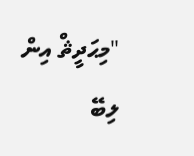"މިޙަދީޘް އިން ލިބޭ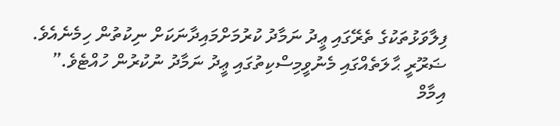ފިލާވަޅުތަކުގެ ތެރޭގައި ޢީދު ނަމާދު ކުރުމަށްމައިދާނަކަށް ނިކުތުން ހިމެނެއެވެ. ޟަރޫރީ ޙާލަތެއްގައި މެނުވީމިސްކިތުގައި ޢީދު ނަމާދު ނުކުރުން ހުއްޓެވެ.” އިމާމް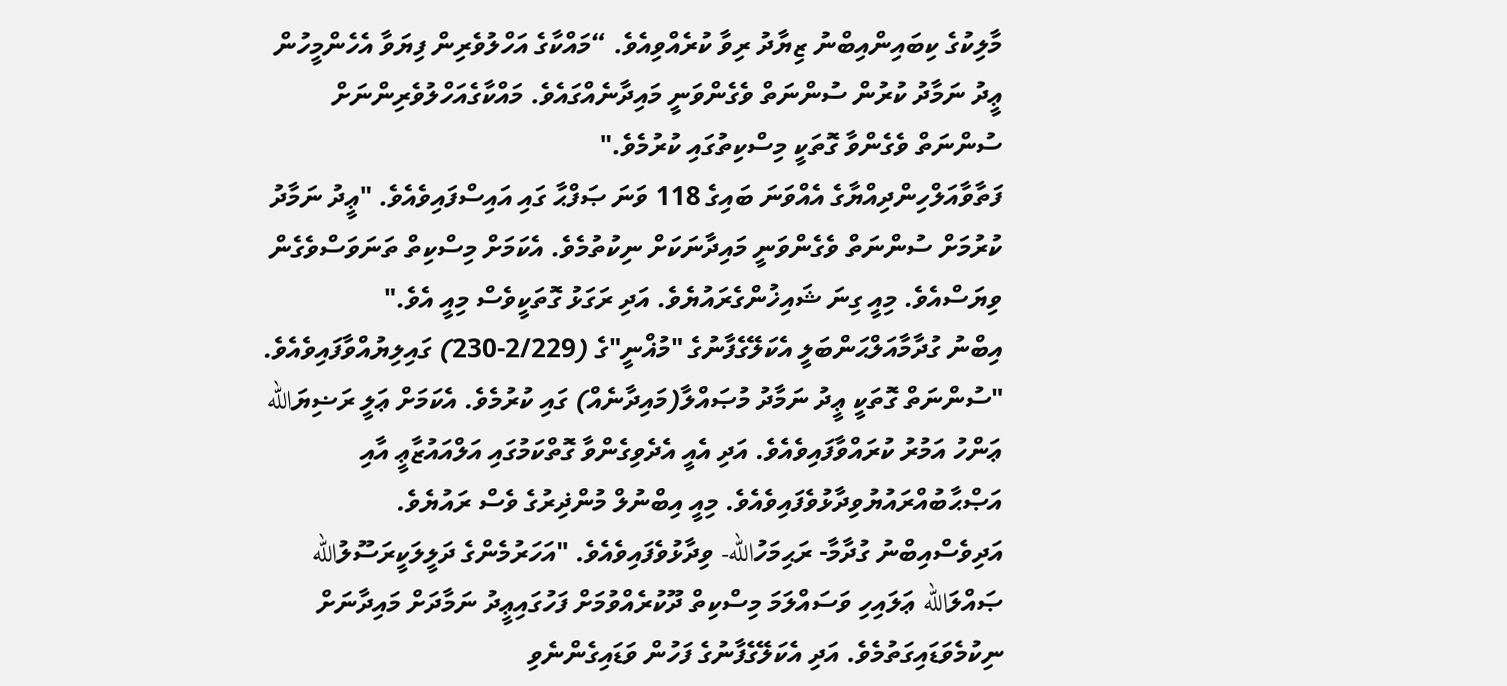މާލިކުގެ ކިބައިންއިބްނު ޒިޔާދު ރިވާ ކުރެއްވިއެވެ. “މައްކާގެ އަހްލުވެރިން ފިޔަވާ އެހެންމީހުން ޢީދު ނަމާދު ކުރުން ސުންނަތް ވެގެންވަނީ މައިދާނެއްގައެވެ. މައްކާގެއަހްލުވެރިންނަށް ސުންނަތް ވެގެންވާ ގޮތަކީ މިސްކިތުގައި ކުރުމެވެ."
ފަތާވާއަލްހިންދިއްޔާގެ އެއްވަނަ ބައިގެ 118 ވަނަ ޞަފްޙާ ގައި އައިސްފައިވެއެވެ. "ޢީދު ނަމާދު ކުރުމަށް ސުންނަތް ވެގެންވަނީ މައިދާނަކަށް ނިކުތުމެވެ. އެކަމަށް މިސްކިތް ތަނަވަސްވެގެން ވިޔަސްއެވެ. މިއީ ގިނަ ޝައިޚުންގެރައުޔެވެ. އަދި ރަގަޅު ގޮތަކީވެސް މިއީ އެވެ."
އިބްނު ގުދާމާއަލްޙަންބަލީ އެކަލޭގެފާނުގެ "މުޣްނީ"ގެ (2/229-230) ގައިލިޔުއްވާފައިވެއެވެ. "ސުންނަތް ގޮތަކީ ޢީދު ނަމާދު މުޞައްލާ(މައިދާނެއް) ގައި ކުރުމެވެ. އެކަމަށް ޢަލީ ރަޟިޔަالله ޢަންހު އަމުރު ކުރައްވާފައިވެއެވެ. އަދި އެއީ އެދެވިގެންވާ ގޮތްކަމުގައި އަލްއައުޒާޢީ އާއި އަޞްޙާބުއްރައުޔުވިދާޅުވެފައިވެއެވެ. މިއީ އިބްނުލް މުންޛިރުގެ ވެސް ރައުޔެވެ.
އަދިވެސްއިބްނު ގުދާމާ- ރަޙިމަހުالله- ވިދާޅުވެފައިވެއެވެ. "އަހަރުމެންގެ ދަލީލަކީރަސޫލުالله ޞައްލަالله ޢަލައިހި ވަސައްލަމަ މިސްކިތް ދޫކުރެއްވުމަށް ފަހުގައިޢީދު ނަމާދަށް މައިދާނަށް ނިކުމެވަޑައިގަތުމެވެ. އަދި އެކަލޭގެފާނުގެ ފަހުން ވަޑައިގެންނެވި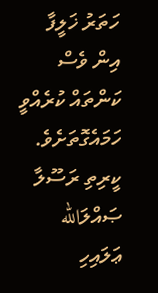ހަތަރު ޚަލީފާ އިން ވެސް ކަންތައް ކުރެއްވީ ހަމައެގޮތަށެވެ. ކީރިތި ރަސޫލާ ޞައްލަالله ޢަލައިހި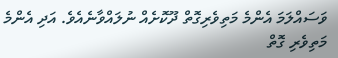ވަސައްލަމަ އެންމެ މަތިވެރިގޮތް ދޫކޮށެއް ނުލައްވާނެއެވެ. އަދި އެންމެ މަތިވެރި ގޮތް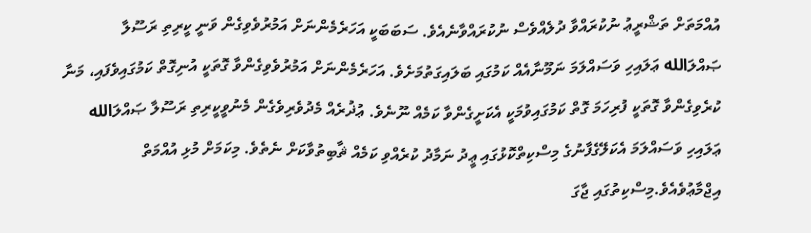އުއްމަތަށް ތަޝްރީޢު ނުކުރައްވާ ދުލެއްވެސް ނުކުރައްވާނެއެވެ. ސަބަބަކީ އަހަރެމެންނަށް އަމުރުވެވިގެން ވަނީ ކީރިތި ރަސޫލާ ޞައްލަالله ޢަލައިހި ވަސައްލަމަ ނަމޫނާއެއް ކަމުގައި ބަލައިގަތުމަށެވެ. އަހަރެމެންނަށް އަމުރުވެވިގެންވާ ގޮތަކީ އުނިގޮތް ކަމުގައިވެފައި، މަނާ ކުރެވިގެންވާ ގޮތަކީ ފުރިހަމަ ގޮތް ކަމުގައިވުމަކީ އެކަށީގެންވާ ކަމެއް ނޫނެވެ. ޢުޛުރެއް މެދުވެރިވެގެން މެނުވީކީރިތި ރަސޫލާ ޞައްލަالله ޢަލައިހި ވަސައްލަމަ އެކަލޭގެފާނުގެ މިސްކިތްކޮޅުގައި ޢީދު ނަމާދު ކުރެއްވި ކަމެއް ޘާބިތުވާކަށް ނެތެވެ. މިކަމަށް މުޅި އުއްމަތް އިޖްމާޢުވެއެވެ.މިސްކިތުގައި ޖާގަ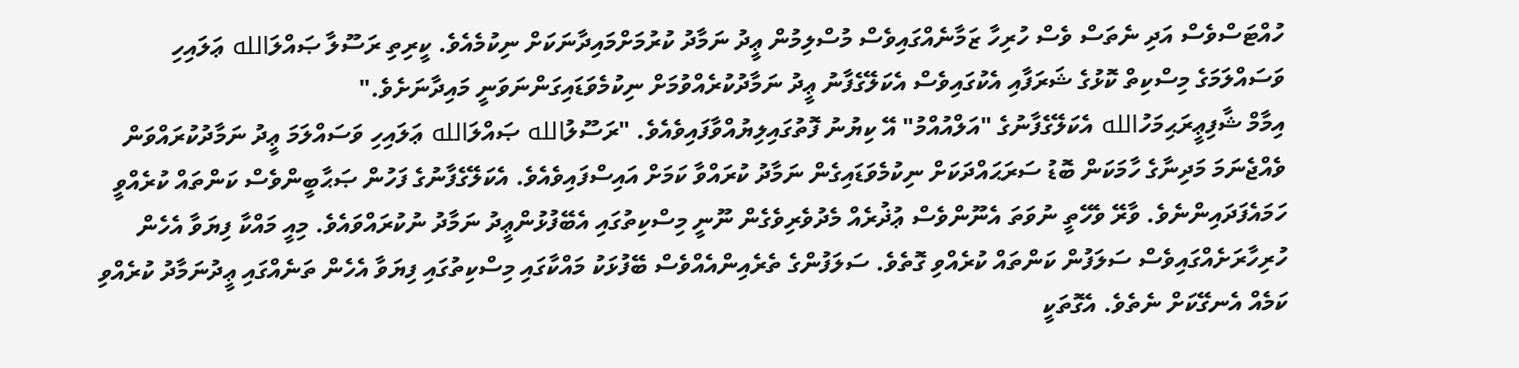ހުއްޓަސްވެސް އަދި ނެތަސް ވެސް ހުރިހާ ޒަމާނެއްގައިވެސް މުސްލިމުން ޢީދު ނަމާދު ކުރުމަށްމައިދާނަކަށް ނިކުމެއެވެ. ކީރިތި ރަސޫލާ ޞައްލަالله ޢަލައިހި ވަސައްލަމަގެ މިސްކިތް ކޮޅުގެ ޝަރަފާއި އެކުގައިވެސް އެކަލޭގެފާނު ޢީދު ނަމާދުކުރެއްވުމަށް ނިކުމެވަޑައިގަންނަވަނީ މައިދާނަށެވެ."
އިމާމް ޝާފިޢީރަޙިމަހުالله އެކަލޭގެފާނުގެ "އަލްއުއްމު" އޭ ކިޔުނު ފޮތުގައިލިޔުއްވާފައިވެއެވެ. "ރަސޫލުالله ޞައްލަالله ޢަލައިހި ވަސައްލަމަ ޢީދު ނަމާދުކުރައްވަން ވެއްޖެނަމަ މަދިނާގެ ހާމަކަން ބޮޑު ސަރަޙައްދަކަށް ނިކުމެވަޑައިގެން ނަމާދު ކުރައްވާ ކަމަށް އައިސްފައިވެއެވެ. އެކަލޭގެފާނުގެ ފަހުން ޞަޙާބީންވެސް ކަންތައް ކުރެއްވީ ހަމައެފަދައިންނެވެ. ވާރޭ ވެހޭތީ ނުވަތަ އެނޫންވެސް ޢުޛުރެއް މެދުވެރިވެގެން ނޫނީ މިސްކިތުގައި އެބޭފުޅުންޢީދު ނަމާދު ނުކުރައްވައެވެ. މިއީ މައްކާ ފިޔަވާ އެހެން ހުރިހާރަށެއްގައިވެސް ސަލަފުން ކަންތައް ކުރެއްވި ގޮތެވެ. ސަލަފުންގެ ތެރެއިންއެއްވެސް ބޭފުޅަކު މައްކާގައި މިސްކިތުގައި ފިޔަވާ އެހެން ތަނެއްގައި ޢީދުނަމާދު ކުރެއްވި ކަމެއް އެނގޭކަށް ނެތެވެ. އެގޮތަކީ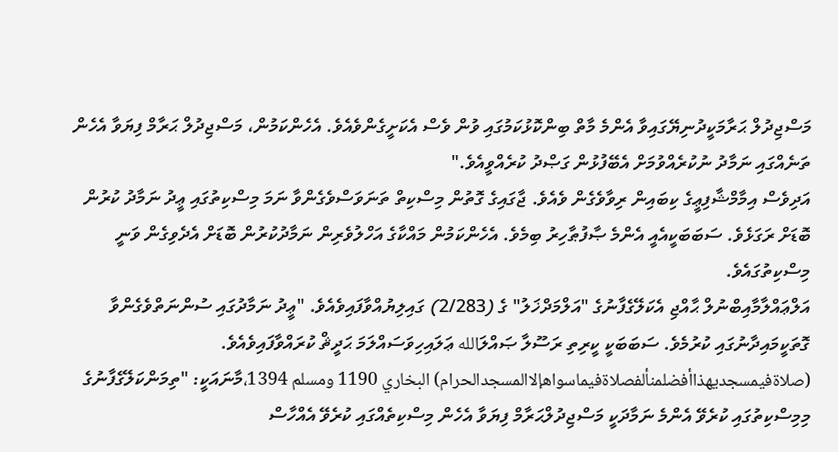މަސްޖިދުލް ޙަރާމަކީދުނިޔޭގައިވާ އެންމެ މާތް ބިންކޮޅުކަމުގައި ވުން ވެސް އެކަށީގެންވެއެވެ. އެހެންކަމުން، މަސްޖިދުލް ޙަރާމް ފިޔަވާ އެހެން ތަނެއްގައި ނަމާދު ނުކުރެއްވުމަށް އެބޭފުޅުން ގަޞްދު ކުރެއްވީއެވެ."
އަދިވެސް އިމާމްޝާފިޢީގެ ކިބައިން ރިވާވެގެން ވެއެވެ. ޖާގައިގެ ގޮތުން މިސްކިތް ތަނަވަސްވެގެންވާ ނަމަ މިސްކިތުގައި ޢީދު ނަމާދު ކުރުން ބޮޑަށް ރަގަޅެވެ. ސަބަބަކީއެއީ އެންމެ ޞާފުޠާހިރު ބިމެވެ. އެހެންކަމުން މައްކާގެ އަހްލުވެރިން ނަމާދުކުރުން ބޮޑަށް އެދެވިގެން ވަނީ މިސްކިތުގައެވެ.
އަލްޢައްލާމާއިބްނުލް ޙާއްޖި އެކަލޭގެފާނުގެ "އަލްމަދްޚަލު" ގެ (2/283) ގައިލިޔުއްވާފައިވެއެވެ. "ޢީދު ނަމާދުގައި ސުންނަތްވެގެންވާ ގޮތަކީމައިދާނުގައި ކުރުމެވެ. ސަބަބަކީ ކީރިތި ރަސޫލާ ޞައްލަالله ޢަލައިހިވަސައްލަމަ ޙަދީޘް ކުރައްވާފައިވެއެވެ. (صلاةفيمسجديهذاأفضلمنألفصلاةفيماسواهإلاالمسجدالحرام) البخاري 1190 ومسلم 1394،މާނައަކީ: "ތިމަންކަލޭގެފާނުގެ މިމިސްކިތުގައި ކުރެވޭ އެންމެ ނަމާދަކީ މަސްޖިދުލްޙަރާމް ފިޔަވާ އެހެން މިސްކިތެއްގައި ކުރެވޭ އެއްހާސް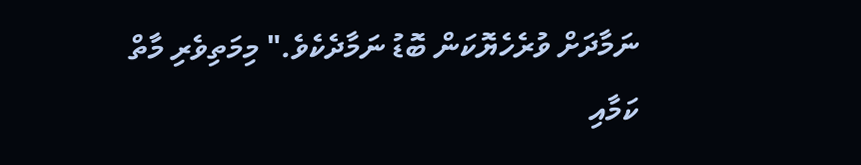ނަމާދަށް ވުރެހެޔޮކަން ބޮޑު ނަމާދެކެވެ." މިމަތިވެރި މާތް ކަމާއި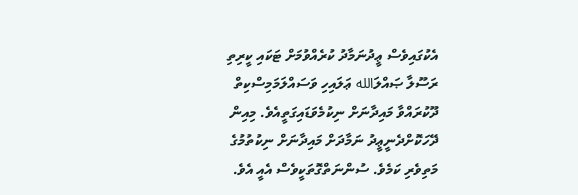އެކުގައިވެސް ޢީދުނަމާދު ކުރެއްވުމަށް ޓަކައި ކީރިތި ރަސޫލާ ޞައްލަالله ޢަލައިހި ވަސައްލަމަމިސްކިތް ދޫކުރައްވާ މައިދާނަށް ނިކުމެވަޑައިގަތީއެވެ. މިއިން ދޭހަކޮށްދެނީޢީދު ނަމާދަށް މައިދާނަށް ނިކުތުމުގެ މަތިވެރި ކަމެވެ. ސުންނަތްގޮތަކީވެސް އެއީ އެވެ.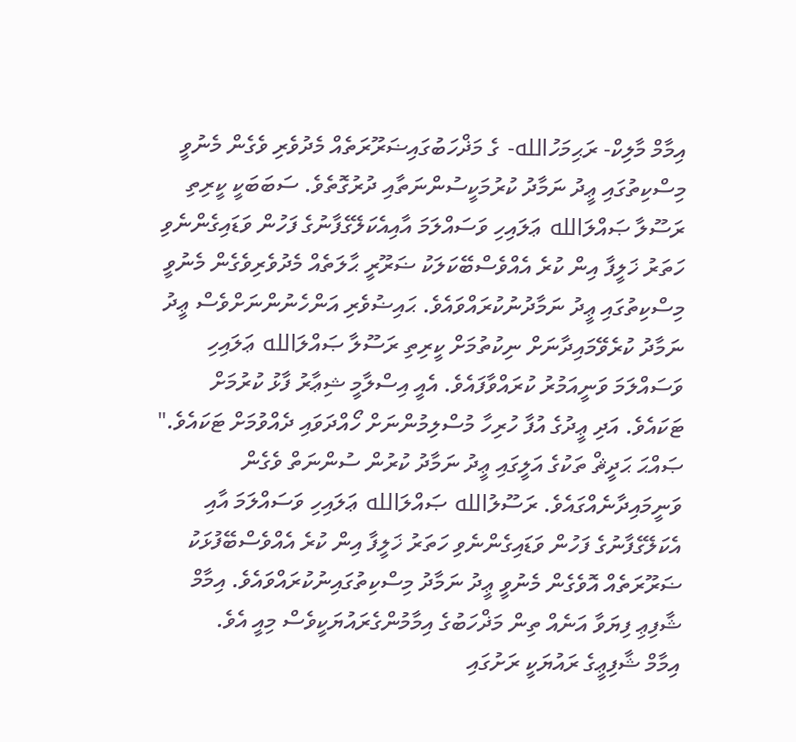އިމާމް މާލިކް- ރަޙިމަހުالله- ގެ މަޛްހަބުގައިޟަރޫރަތެއް މެދުވެރި ވެގެން މެނުވީ މިސްކިތުގައި ޢީދު ނަމާދު ކުރުމަކީސުންނަތާއި ދުރުގޮތެވެ. ސަބަބަކީ ކީރިތި ރަސޫލާ ޞައްލަالله ޢަލައިހި ވަސައްލަމަ އާއިއެކަލޭގެފާނުގެ ފަހުން ވަޑައިގެންނެވި ހަތަރު ޚަލީފާ އިން ކުރެ އެއްވެސްބޭކަލަކު ޟަރޫރީ ޙާލަތެއް މެދުވެރިވެގެން މެނުވީ މިސްކިތުގައި ޢީދު ނަމާދުނުކުރައްވައެވެ. ޙައިޟުވެރި އަންހެނުންނަށްވެސް ޢީދު ނަމާދު ކުރެވޭމައިދާނަށް ނިކުތުމަށް ކީރިތި ރަސޫލާ ޞައްލަالله ޢަލައިހި ވަސައްލަމަ ވަނީއަމުރު ކުރައްވާފައެވެ. އެއީ އިސްލާމީ ޝިޢާރު ފާޅު ކުރުމަށް ޓަކައެވެ. އަދި ޢީދުގެ އުފާ ހުރިހާ މުސްލިމުންނަށް ހޯއްދަވައި ދެއްވުމަށް ޓަކައެވެ."
ޞައްޙަ ޙަދީޘް ތަކުގެ އަލީގައި ޢީދު ނަމާދު ކުރުން ސުންނަތް ވެގެން ވަނީމައިދާނެއްގައެވެ. ރަސޫލުالله ޞައްލަالله ޢަލައިހި ވަސައްލަމަ އާއި އެކަލޭގެފާނުގެ ފަހުން ވަޑައިގެންނެވި ހަތަރު ޚަލީފާ އިން ކުރެ އެއްވެސްބޭފުޅަކު ޟަރޫރަތެއް އޮވެގެން މެނުވީ ޢީދު ނަމާދު މިސްކިތުގައިނުކުރައްވައެވެ. އިމާމް ޝާފިޢި ފިޔަވާ އަނެއް ތިން މަޛްހަބުގެ އިމާމުންގެރައުޔަކީވެސް މިއީ އެވެ.
އިމާމް ޝާފިޢީގެ ރައުޔަކީ ރަށުގައި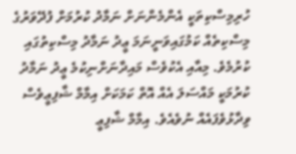ހުރިމިސްކިތަކީ އެންމެންނަށް ނަމާދު ކުރުމަށް ފުދޭވަރުގެ މިސްކިތެއް ކަމުގައިވަނީނަމަ ޢީދު ނަމާދު މިސްކިތުގައި ކުރުމެވެ. މިއާއި އެކުވެސް މައިދާނަށްނިކުމެ ޢީދު ނަމާދު ކުރުމަކީ މައްސަލަ އެއް އޮތް ކަމަކަށް އިމާމް ޝާފިޢީވެސް ވިދާޅުވެފައެއް ނުވެއެވެ. އިމާމް ޝާފިޢީ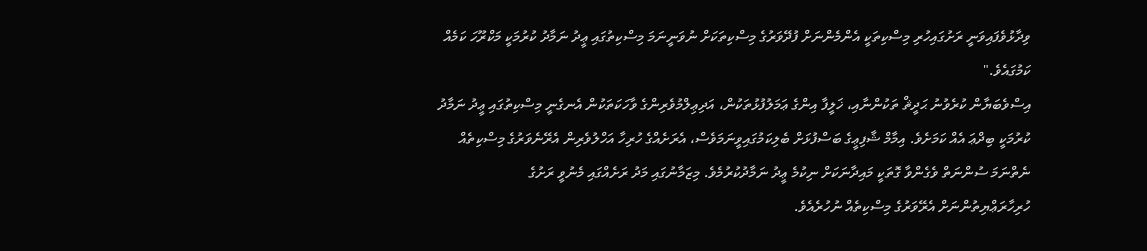ވިދާޅުވެފައިވަނީ ރަށުގައިހުރި މިސްކިތަކީ އެންމެންނަށް ފުދޭވަރުގެ މިސްކިތަކަށް ނުވަނީނަމަ މިސްކިތުގައި ޢީދު ނަމާދު ކުރުމަކީ މަކްރޫހަ ކަމެއް ކަމުގައެވެ."
އިސްވެބަޔާން ކުރެވުނު ޙަދީޘް ތަކުންނާއި، ޚަލީފާ އިންގެ ޢަމަލުފުޅުތަކުން، އަދިޢިލްމުވެރިންގެ ވާހަކަތަކުން އެނގެނީ މިސްކިތުގައި ޢީދު ނަމާދު ކުރުމަކީ ބިދްޢަ އެއް ކަމަށެވެ. އިމާމް ޝާފިޢީގެ ބަސްފުޅަށް ބެލިކަމުގައިވީނަމަވެސް، އެރަށެއްގެ ހުރިހާ އަހްލުވެރިން އެރޭނެވަރުގެ މިސްކިތެއް ނެތްނަމަ ސުންނަތް ވެގެންވާ ގޮތަކީ މައިދާނަކަށް ނިކުމެ ޢީދު ނަމާދުކުރުމެވެ. މިޒަމާނުގައި މަދު ރަށެއްގައި މެނުވީ ރަށުގެ ހުރިހާރަޢްޔިތުންނަށް އެރޭވަރުގެ މިސްކިތެއް ނުހުރެއެވެ.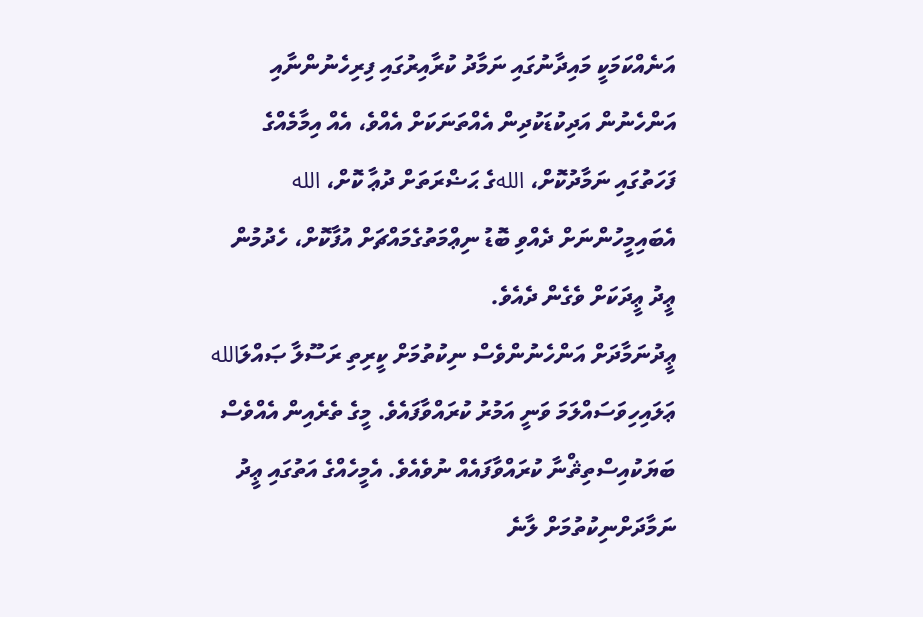އަނެއްކަމަކީ މައިދާނުގައި ނަމާދު ކުރާއިރުގައި ފިރިހެނުންނާއި އަންހެނުން އަދިކުޑަކުދިން އެއްތަނަކަށް އެއްވެ، އެއް އިމާމެއްގެ ފަހަތުގައި ނަމާދުކޮށް، اللهގެ ޙަޟްރަތަށް ދުޢާ ކޮށް، الله އެބައިމީހުންނަށް ދެއްވި ބޮޑު ނިޢްމަތުގެމައްޗަށް އުފާކޮށް، ހެދުމުން ޢީދު ޢީދަކަށް ވެގެން ދެއެވެ.
ޢީދުނަމާދަށް އަންހެނުންވެސް ނިކުތުމަށް ކީރިތި ރަސޫލާ ޞައްލަالله ޢަލައިހިވަސައްލަމަ ވަނީ އަމުރު ކުރައްވާފައެވެ. މީގެ ތެރެއިން އެއްވެސް ބަޔަކުއިސްތިޘްނާ ކުރައްވާފައެއް ނުވެއެވެ. އެމީހެއްގެ އަތުގައި ޢީދު ނަމާދަށްނިކުތުމަށް ލާނެ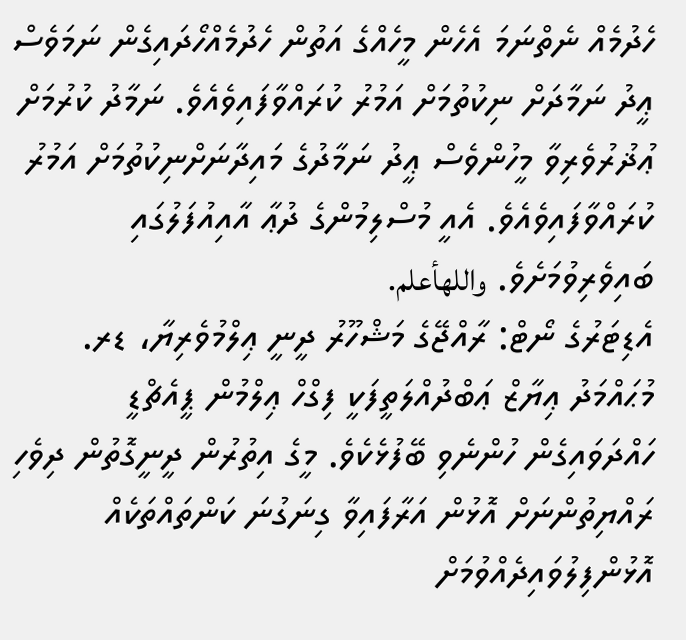ހެދުމެއް ނެތްނަމަ އެހެން މީހެއްގެ އަތުން ހެދުމެއްހޯދައިގެން ނަމަވެސް ޢީދު ނަމާދަށް ނިކުތުމަށް އަމުރު ކުރައްވާފައިވެއެވެ. ނަމާދު ކުރުމަށް ޢުޛުރުވެރިވާ މީހުންވެސް ޢީދު ނަމާދުގެ މައިދާނަށްނިކުތުމަށް އަމުރު ކުރައްވާފައިވެއެވެ. އެއީ މުސްލިމުންގެ ދުޢާ އާއިއުފަލުގައި ބައިވެރިވުމަށެވެ. واللهأعلم.
އެޑިޓަރުގެ ނޯޓް: ރާއްޖޭގެ މަޝްހޫރު ދީނީ ޢިލްމުވެރިޔާ، ޑރ. މުޙައްމަދު ޢިޔާޒް ޢަބްދުއްލަތީފަކީ ފިގްހް ޢިލްމުން ޕީއެޗްޑީ ހައްދަވައިގެން ހުންނެވި ބޭފުޅެކެވެ. މީގެ އިތުރުން ދީނީގޮތުން ދިވެހި ރައްޔިތުންނަށް އޮޅުން އަރާފައިވާ ގިނަގުނަ ކަންތައްތަކެއް އޮޅުންފިލުވައިދެއްވުމަށް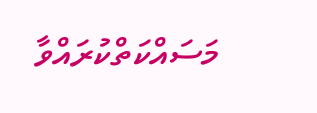މަސައްކަތްކުރައްވާ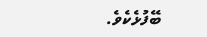ބޭފުޅެކެވެ.